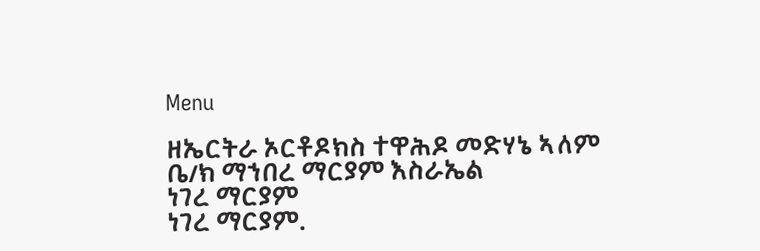Menu

ዘኤርትራ ኦርቶዶክስ ተዋሕዶ መድሃኔ ኣለም ቤ/ክ ማኀበረ ማርያም እስራኤል
ነገረ ማርያም
ነገረ ማርያም.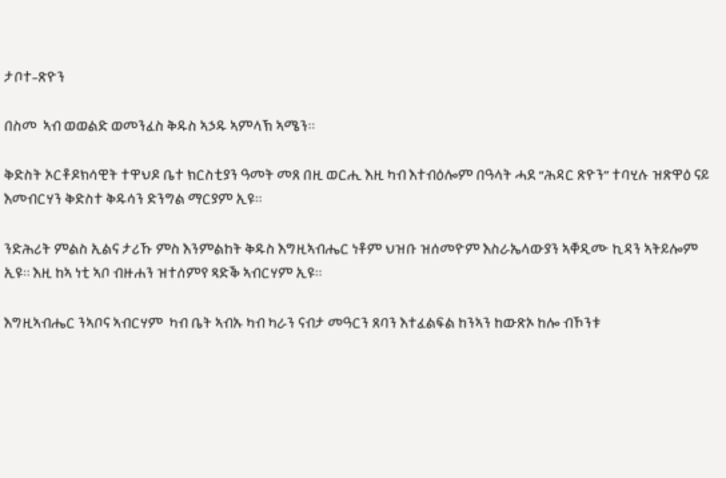ታቦተ–ጽዮን

በስመ  ኣብ ወወልድ ወመንፈስ ቅዱስ ኣኃዱ ኣምላኽ ኣሜን።

ቅድስት ኦርቶዶክሳዊት ተዋህዶ ቤተ ክርስቲያን ዓመት መጸ በዚ ወርሒ እዚ ካብ እተብዕሎም በዓላት ሓደ “ሕዳር ጽዮን” ተባሂሉ ዝጽዋዕ ናይ እመብርሃን ቅድስተ ቅዱሳን ድንግል ማርያም ኢዩ።

ንድሕሪት ምልስ ኢልና ታሪኹ ምስ እንምልከት ቅዱስ እግዚኣብሔር ነቶም ህዝቡ ዝሰመዮም እስራኤላውያን ኣቐዲሙ ኪዳን ኣትይሎም ኢዩ። እዚ ከኣ ነቲ ኣቦ ብዙሐን ዝተሰምየ ጻድቕ ኣብርሃም ኢዩ።

እግዚኣብሔር ንኣቦና ኣብርሃም  ካብ ቤት ኣብኡ ካብ ካራን ናብታ መዓርን ጸባን እተፈልፍል ከንኣን ከውጽኦ ከሎ ብኾንቱ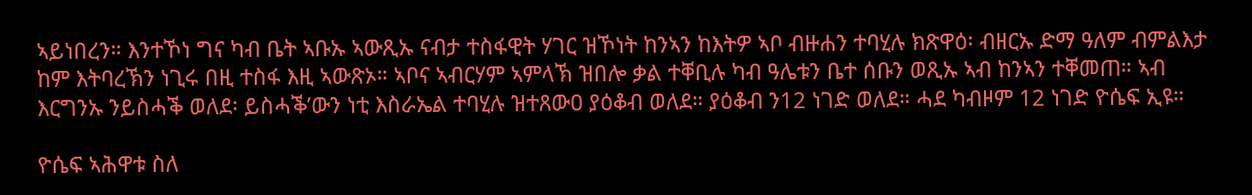ኣይነበረን። እንተኾነ ግና ካብ ቤት ኣቡኡ ኣውጺኡ ናብታ ተስፋዊት ሃገር ዝኾነት ከንኣን ከእትዎ ኣቦ ብዙሐን ተባሂሉ ክጽዋዕ፡ ብዘርኡ ድማ ዓለም ብምልእታ ከም እትባረኽን ነጊሩ በዚ ተስፋ እዚ ኣውጽኦ። ኣቦና ኣብርሃም ኣምላኽ ዝበሎ ቃል ተቐቢሉ ካብ ዓሌቱን ቤተ ሰቡን ወጺኡ ኣብ ከንኣን ተቐመጠ። ኣብ እርግንኡ ንይስሓቕ ወለደ፡ ይስሓቕ’ውን ነቲ እስራኤል ተባሂሉ ዝተጸውዐ ያዕቆብ ወለደ። ያዕቆብ ን12 ነገድ ወለደ። ሓደ ካብዞም 12 ነገድ ዮሴፍ ኢዩ።

ዮሴፍ ኣሕዋቱ ስለ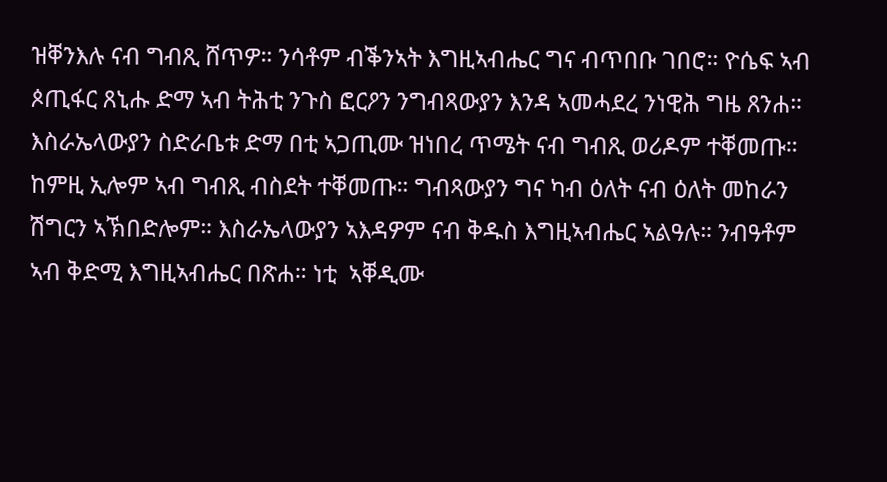ዝቐንእሉ ናብ ግብጺ ሸጥዎ። ንሳቶም ብቕንኣት እግዚኣብሔር ግና ብጥበቡ ገበሮ። ዮሴፍ ኣብ ጶጢፋር ጸኒሑ ድማ ኣብ ትሕቲ ንጉስ ፎርዖን ንግብጻውያን እንዳ ኣመሓደረ ንነዊሕ ግዜ ጸንሐ። እስራኤላውያን ስድራቤቱ ድማ በቲ ኣጋጢሙ ዝነበረ ጥሜት ናብ ግብጺ ወሪዶም ተቐመጡ። ከምዚ ኢሎም ኣብ ግብጺ ብስደት ተቐመጡ። ግብጻውያን ግና ካብ ዕለት ናብ ዕለት መከራን ሽግርን ኣኽበድሎም። እስራኤላውያን ኣእዳዎም ናብ ቅዱስ እግዚኣብሔር ኣልዓሉ። ንብዓቶም ኣብ ቅድሚ እግዚኣብሔር በጽሐ። ነቲ  ኣቐዲሙ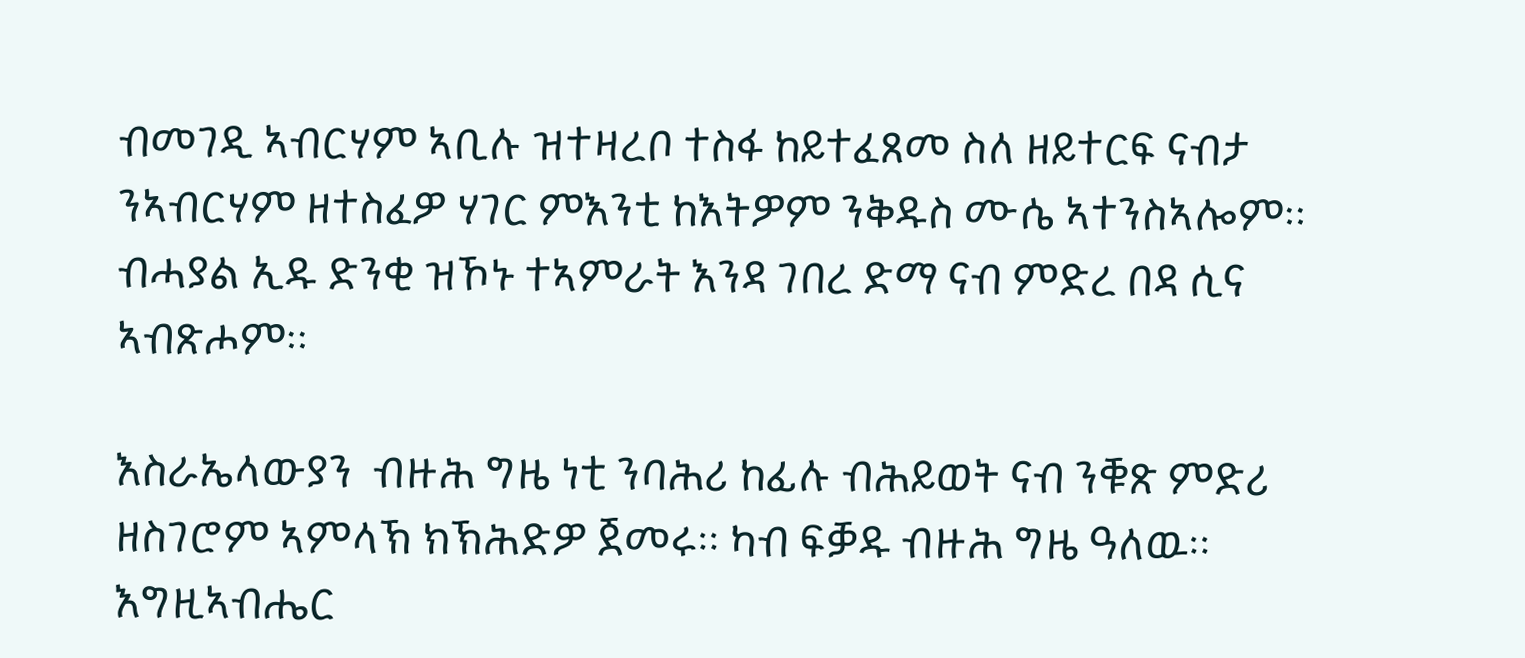ብመገዲ ኣብርሃም ኣቢሉ ዝተዛረቦ ተስፋ ከይተፈጸመ ስለ ዘይተርፍ ናብታ ንኣብርሃም ዘተስፈዎ ሃገር ምእንቲ ከእትዎም ንቅዱስ ሙሴ ኣተንስኣሎም። ብሓያል ኢዱ ድንቂ ዝኾኑ ተኣምራት እንዳ ገበረ ድማ ናብ ምድረ በዳ ሲና ኣብጽሖም።

እስራኤላውያን  ብዙሕ ግዜ ነቲ ንባሕሪ ከፊሉ ብሕይወት ናብ ንቑጽ ምድሪ ዘስገሮም ኣምላኽ ክኽሕድዎ ጀመሩ። ካብ ፍቓዱ ብዙሕ ግዜ ዓለዉ። እግዚኣብሔር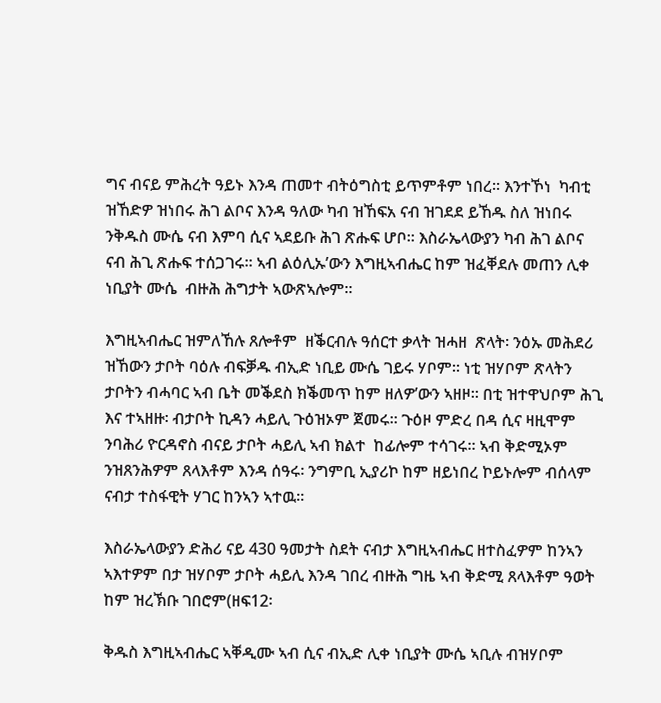ግና ብናይ ምሕረት ዓይኑ እንዳ ጠመተ ብትዕግስቲ ይጥምቶም ነበረ። እንተኾነ  ካብቲ ዝኸድዎ ዝነበሩ ሕገ ልቦና እንዳ ዓለው ካብ ዝኸፍአ ናብ ዝገደደ ይኸዱ ስለ ዝነበሩ ንቅዱስ ሙሴ ናብ እምባ ሲና ኣደይቡ ሕገ ጽሑፍ ሆቦ። እስራኤላውያን ካብ ሕገ ልቦና ናብ ሕጊ ጽሑፍ ተሰጋገሩ። ኣብ ልዕሊኡ’ውን እግዚኣብሔር ከም ዝፈቐደሉ መጠን ሊቀ ነቢያት ሙሴ  ብዙሕ ሕግታት ኣውጽኣሎም።

እግዚኣብሔር ዝምለኸሉ ጸሎቶም  ዘቕርብሉ ዓሰርተ ቃላት ዝሓዘ  ጽላት፡ ንዕኡ መሕደሪ ዝኸውን ታቦት ባዕሉ ብፍቓዱ ብኢድ ነቢይ ሙሴ ገይሩ ሃቦም። ነቲ ዝሃቦም ጽላትን ታቦትን ብሓባር ኣብ ቤት መቕደስ ክቕመጥ ከም ዘለዎ’ውን ኣዘዞ። በቲ ዝተዋህቦም ሕጊ እና ተኣዘዙ፡ ብታቦት ኪዳን ሓይሊ ጉዕዝኦም ጀመሩ። ጉዕዞ ምድረ በዳ ሲና ዛዚሞም ንባሕሪ ዮርዳኖስ ብናይ ታቦት ሓይሊ ኣብ ክልተ  ከፊሎም ተሳገሩ። ኣብ ቅድሚኦም ንዝጸንሕዎም ጸላእቶም እንዳ ሰዓሩ፡ ንግምቢ ኢያሪኮ ከም ዘይነበረ ኮይኑሎም ብሰላም ናብታ ተስፋዊት ሃገር ከንኣን ኣተዉ።

እስራኤላውያን ድሕሪ ናይ 430 ዓመታት ስደት ናብታ እግዚኣብሔር ዘተስፈዎም ከንኣን ኣእተዎም በታ ዝሃቦም ታቦት ሓይሊ እንዳ ገበረ ብዙሕ ግዜ ኣብ ቅድሚ ጸላእቶም ዓወት ከም ዝረኽቡ ገበሮም(ዘፍ12፡

ቅዱስ እግዚኣብሔር ኣቐዲሙ ኣብ ሲና ብኢድ ሊቀ ነቢያት ሙሴ ኣቢሉ ብዝሃቦም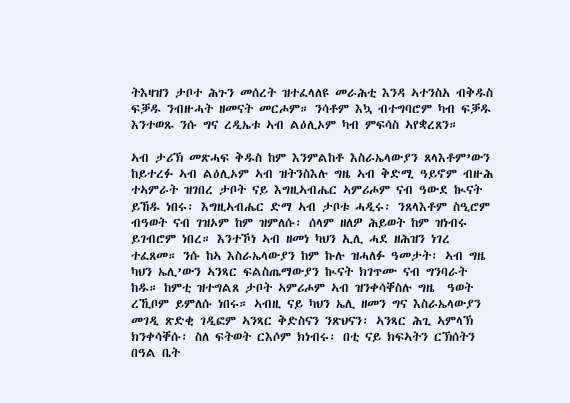ትእዛዝን ታቦተ ሕጉን መሰረት ዝተፈላለዩ መራሕቲ እንዳ ኣተንስአ ብቅዱስ ፍቓዱ ንብዙሓት ዘመናት መርሖም። ንሳቶም እኳ ብተግባሮም ካብ ፍቓዱ እንተወጹ ንሱ ግና ረዲኤቱ ኣብ ልዕሊኦም ካብ ምፍሳስ ኣየቋረጸን።

ኣብ ታሪኽ መጽሓፍ ቅዱስ ከም እንምልከቶ እስራኤላውያን ጸላእቶም’ውን ከይተረፉ ኣብ ልዕሊኦም ኣብ ዝትንስእሉ ግዜ ኣብ ቅድሚ ዓይኖም ብዙሕ ተኣምራት ዝገበረ ታቦት ናይ እግዚኣብሔር ኣምሪሖም ናብ ዓውደ ኲናት ይኸዱ ነበሩ፡ እግዚኣብሔር ድማ ኣብ ታቦቱ ሓዲሩ፡ ንጸላእቶም ስዒሮም ብዓወት ናብ ገዝኦም ከም ዝምለሱ፡ ሰላም ዘለዎ ሕይወት ከም ዝነብሩ ይገብሮም ነበረ። እንተኾነ ኣብ ዘመነ ካህን ኢሊ ሓደ ዘሕዝን ነገረ ተፈጸመ። ንሱ ከኣ እስራኤላውያን ከም ኩሉ ዝሓለፉ ዓመታት፡ ኣብ ግዜ ካህን ኤሊ’ውን ኣንጻር ፍልስጤማውያን ኲናት ክገጥሙ ናብ ግንባራት ከዱ። ከምቲ ዝተግልጸ ታቦት ኣምሪሖም ኣብ ዝንቀሳቐስሉ ግዜ  ዓወት ረኺቦም ይምለሱ ነበሩ። ኣብዚ ናይ ካህን ኤሊ ዘመን ግና እስራኤላውያን መገዲ ጽድቂ ገዲፎም ኣንጻር ቅድስናን ንጽህናን፡ ኣንጻር ሕጊ ኣምላኽ ክንቀሳቐሱ፡ ስለ ፍትወት ርእሶም ክነብሩ፡ በቲ ናይ ክፍኣትን ርኽሰትን በዓል ቤት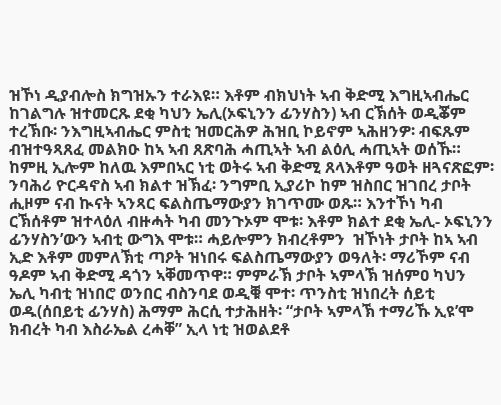ዝኾነ ዲያብሎስ ክግዝኡን ተራእዩ። እቶም ብክህነት ኣብ ቅድሚ እግዚኣብሔር ከገልግሉ ዝተመርጹ ደቂ ካህን ኤሊ(ኦፍኒንን ፊንሃስን) ኣብ ርኽሰት ወዲቖም ተረኽቡ፡ ንእግዚኣብሔር ምስቲ ዝመርሕዎ ሕዝቢ ኮይኖም ኣሕዘንዎ፡ ብፍጹም ብዝተዓጻጸፈ መልክዑ ከኣ ኣብ ጸጽባሕ ሓጢኣት ኣብ ልዕሊ ሓጢኣት ወሰኹ። ከምዚ ኢሎም ከለዉ እምበኣር ነቲ ወትሩ ኣብ ቅድሚ ጸላእቶም ዓወት ዘጓናጽፎም፡ ንባሕሪ ዮርዳኖስ ኣብ ክልተ ዝኽፈ፡ ንግምቢ ኢያሪኮ ከም ዝስበር ዝገበረ ታቦት ሒዞም ናብ ኲናት ኣንጻር ፍልስጤማውያን ክገጥሙ ወጹ። እንተኾነ ካብ ርኽሰቶም ዝተላዕለ ብዙሓት ካብ መንጉኦም ሞቱ፡ እቶም ክልተ ደቂ ኤሊ- ኦፍኒንን ፊንሃስን’ውን ኣብቲ ውግእ ሞቱ። ሓይሎምን ክብረቶምን  ዝኾነት ታቦት ከኣ ኣብ ኢድ እቶም መምለኽቲ ጣዖት ዝነበሩ ፍልስጤማውያን ወዓለት፡ ማሪኾም ናብ ዓዶም ኣብ ቅድሚ ዳጎን ኣቐመጥዋ። ምምራኽ ታቦት ኣምላኽ ዝሰምዐ ካህን ኤሊ ካብቲ ዝነበሮ ወንበር ብስንባደ ወዲቑ ሞተ፡ ጥንስቲ ዝነበረት ሰይቲ ወዱ(ሰበይቲ ፊንሃስ) ሕማም ሕርሲ ተታሕዘት፡ “ታቦት ኣምላኽ ተማሪኹ ኢዩ’ሞ ክብረት ካብ እስራኤል ረሓቐ” ኢላ ነቲ ዝወልደቶ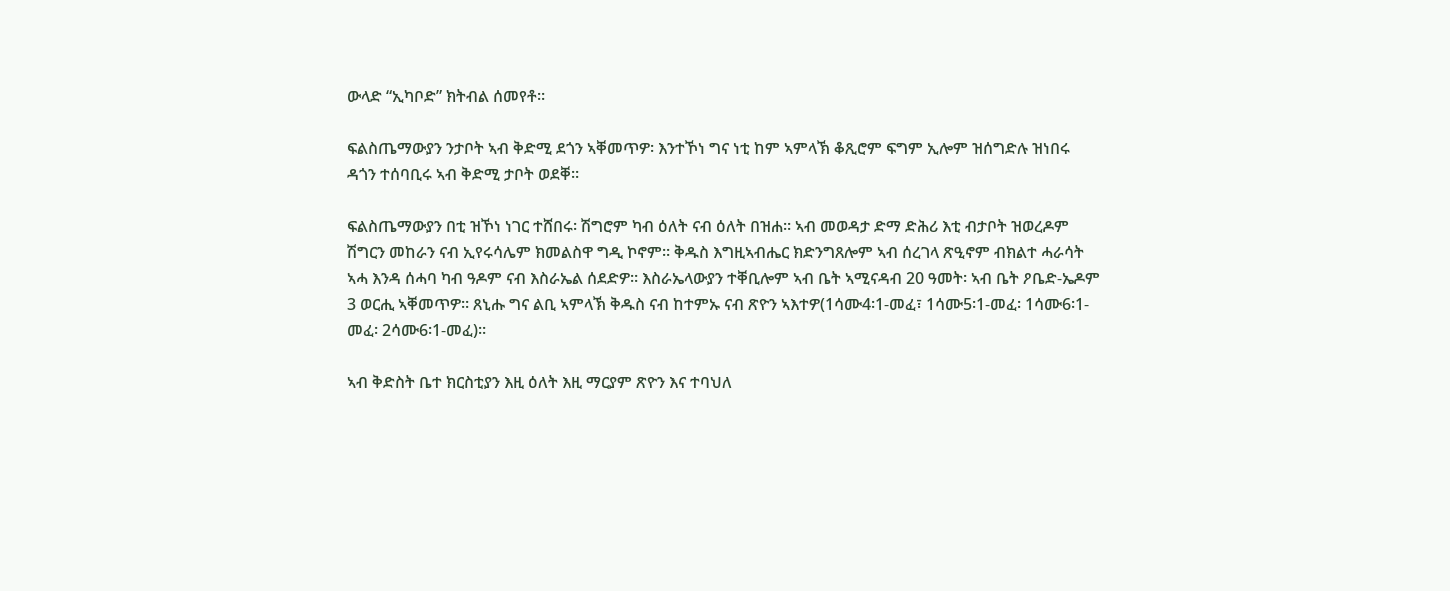ውላድ “ኢካቦድ” ክትብል ሰመየቶ።

ፍልስጤማውያን ንታቦት ኣብ ቅድሚ ደጎን ኣቐመጥዎ፡ እንተኾነ ግና ነቲ ከም ኣምላኽ ቆጺሮም ፍግም ኢሎም ዝሰግድሉ ዝነበሩ ዳጎን ተሰባቢሩ ኣብ ቅድሚ ታቦት ወደቐ።

ፍልስጤማውያን በቲ ዝኾነ ነገር ተሸበሩ፡ ሽግሮም ካብ ዕለት ናብ ዕለት በዝሐ። ኣብ መወዳታ ድማ ድሕሪ እቲ ብታቦት ዝወረዶም ሽግርን መከራን ናብ ኢየሩሳሌም ክመልስዋ ግዲ ኮኖም። ቅዱስ እግዚኣብሔር ክድንግጸሎም ኣብ ሰረገላ ጽዒኖም ብክልተ ሓራሳት ኣሓ እንዳ ሰሓባ ካብ ዓዶም ናብ እስራኤል ሰደድዎ። እስራኤላውያን ተቐቢሎም ኣብ ቤት ኣሚናዳብ 20 ዓመት፡ ኣብ ቤት ዖቤድ-ኤዶም 3 ወርሒ ኣቐመጥዎ። ጸኒሑ ግና ልቢ ኣምላኽ ቅዱስ ናብ ከተምኡ ናብ ጽዮን ኣእተዎ(1ሳሙ4፡1-መፈ፣ 1ሳሙ5፡1-መፈ፡ 1ሳሙ6፡1-መፈ፡ 2ሳሙ6፡1-መፈ)።

ኣብ ቅድስት ቤተ ክርስቲያን እዚ ዕለት እዚ ማርያም ጽዮን እና ተባህለ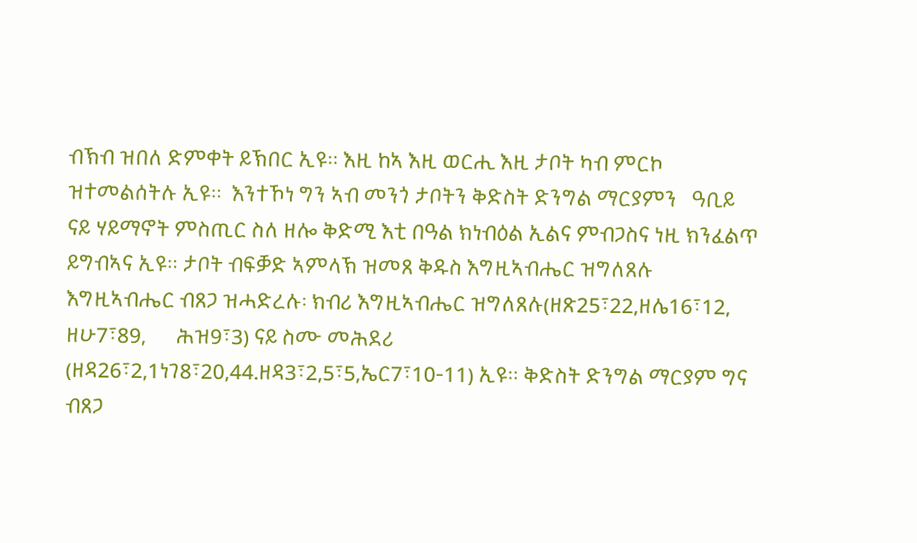ብኽብ ዝበለ ድምቀት ይኽበር ኢዩ። እዚ ከኣ እዚ ወርሒ እዚ ታቦት ካብ ምርኮ ዝተመልሰትሉ ኢዩ።  እንተኾነ ግን ኣብ መንጎ ታቦትን ቅድስት ድንግል ማርያምን   ዓቢይ ናይ ሃይማኖት ምስጢር ስለ ዘሎ ቅድሚ እቲ በዓል ክነብዕል ኢልና ምብጋስና ነዚ ክንፈልጥ ይግብኣና ኢዩ። ታቦት ብፍቓድ ኣምላኽ ዝመጸ ቅዱስ እግዚኣብሔር ዝግለጸሉ እግዚኣብሔር ብጸጋ ዝሓድረሉ፡ ክብሪ እግዚኣብሔር ዝግለጸሉ(ዘጽ25፣22,ዘሌ16፣12, ዘሁ7፣89,      ሕዝ9፣3) ናይ ስሙ መሕደሪ (ዘዳ26፣2,1ነገ8፣20,44.ዘዳ3፣2,5፣5,ኤር7፣10-11) ኢዩ። ቅድስት ድንግል ማርያም ግና ብጸጋ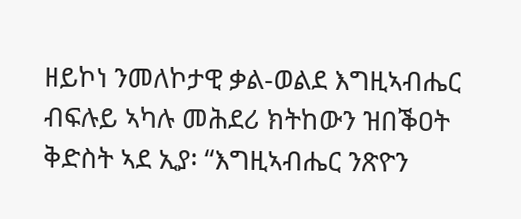ዘይኮነ ንመለኮታዊ ቃል-ወልደ እግዚኣብሔር ብፍሉይ ኣካሉ መሕደሪ ክትከውን ዝበቕዐት ቅድስት ኣደ ኢያ፡ “እግዚኣብሔር ንጽዮን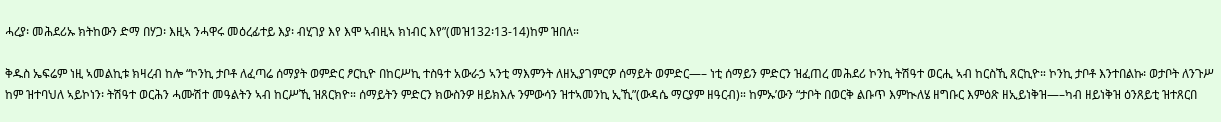ሓረያ፡ መሕደሪኡ ክትከውን ድማ በሃጋ፡ እዚኣ ንሓዋሩ መዕረፊተይ እያ፡ ብሂገያ እየ እሞ ኣብዚኣ ክነብር እየ”(መዝ132፡13-14)ከም ዝበለ።

ቅዱስ ኤፍሬም ነዚ ኣመልኪቱ ክዛረብ ከሎ “ኮንኪ ታቦቶ ለፈጣሬ ሰማያት ወምድር ፆርኪዮ በከርሥኪ ተስዓተ አውራኃ ኣንቲ ማእምንት ለዘኢያገምርዎ ሰማይት ወምድር—– ነቲ ሰማይን ምድርን ዝፈጠረ መሕደሪ ኮንኪ ትሽዓተ ወርሒ ኣብ ከርስኺ ጸርኪዮ። ኮንኪ ታቦቶ እንተበልኩ፡ ወታቦት ለንጉሥ ከም ዝተባህለ ኣይኮነን፡ ትሽዓተ ወርሕን ሓሙሽተ መዓልትን ኣብ ከርሥኺ ዝጸርክዮ። ሰማይትን ምድርን ክውስንዎ ዘይክእሉ ንምውሳን ዝተኣመንኪ ኢኺ”(ውዳሴ ማርያም ዘዓርብ)። ከምኡ’ውን “ታቦት በወርቅ ልቡጥ እምኲለሄ ዘግቡር እምዕጽ ዘኢይነቅዝ—–ካብ ዘይነቅዝ ዕንጸይቲ ዝተጸርበ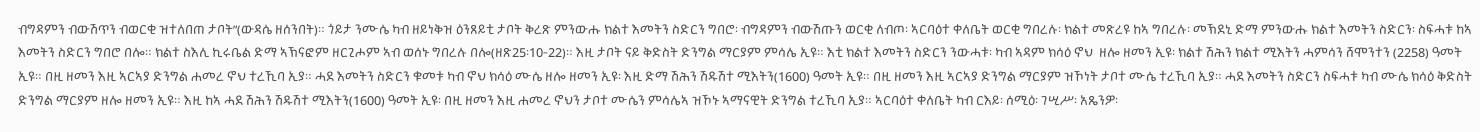ብግዳምን ብውሽጥን ብወርቂ ዝተለበጠ ታቦት”(ውዳሴ ዘሰንበት)። ጎይታ ንሙሴ ካብ ዘይነቅዝ ዕንጸይቲ ታቦት ቅረጽ ምንውሑ ክልተ እመትን ስድርን ግበሮ፡ ብግዳምን ብውሽጡን ወርቂ ለብጦ፡ ኣርባዕተ ቀለቤት ወርቂ ግበረሉ፡ ክልተ መጽረዩ ከኣ ግበረሉ፡ መኽደኒ ድማ ምንውሑ ክልተ እመትን ስድርን፡ ስፍሓቱ ከኣ እመትን ስድርን ግበሮ በሎ። ክልተ ስእሊ ኪሩቤል ድማ ኣኽናፎም ዘርጊሖም ኣብ ወሰኑ ግበረሉ በሎ(ዘጽ25፡10-22)። እዚ ታቦት ናይ ቅድስት ድንግል ማርያም ምሳሌ ኢዩ። እቲ ክልተ እመትን ስድርን ንውሓቱ፡ ካብ ኣዳም ክሳዕ ኖህ  ዘሎ ዘመን ኢዩ፡ ክልተ ሽሕን ክልተ ሚእትን ሓምሳን ሸሞንተን (2258) ዓመት ኢዩ። በዚ ዘመን እዚ ኣርኣያ ድንግል ሐመረ ኖህ ተረኺባ ኢያ። ሓደ እመትን ስድርን ቁመቱ ካብ ኖህ ክሳዕ ሙሴ ዘሎ ዘመን ኢዩ፡ እዚ ድማ ሽሕን ሽዱሽተ ሚእትን(1600) ዓመት ኢዩ። በዚ ዘመን እዚ ኣርኣያ ድንግል ማርያም ዝኾነት ታቦተ ሙሴ ተረኺባ ኢያ። ሓደ እመትን ስድርን ስፍሓቱ ካብ ሙሴ ክሳዕ ቅድስት ድንግል ማርያም ዘሎ ዘመን ኢዩ። እዚ ከኣ ሓደ ሽሕን ሽዱሽተ ሚእትን(1600) ዓመት ኢዩ፡ በዚ ዘመን እዚ ሐመረ ኖህን ታቦተ ሙሴን ምሳሌኣ ዝኾኑ ኣማናዊት ድንግል ተረኺባ ኢያ። ኣርባዕተ ቀለቤት ካብ ርእይ፡ ሰሚዕ፡ ገሢሥ፡ አጼንዎ፡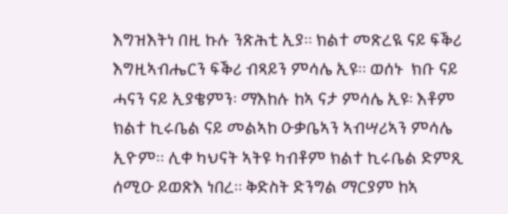እግዝእትነ በዚ ኩሉ ንጽሕቲ ኢያ። ክልተ መጽረዪ ናይ ፍቕሪ እግዚኣብሔርን ፍቕሪ ብጻይን ምሳሌ ኢዩ። ወሰኑ  ክቡ ናይ ሓናን ናይ ኢያቄምን፡ ማእከሉ ከኣ ናታ ምሳሌ ኢዩ፡ እቶም ክልተ ኪሩቤል ናይ መልኣከ ዑቃቤኣን ኣብሣሪኣን ምሳሌ ኢዮም። ሊቀ ካህናት ኣትዩ ካብቶም ክልተ ኪሩቤል ድምጺ ሰሚዑ ይወጽእ ነበረ። ቅድስት ድንግል ማርያም ከኣ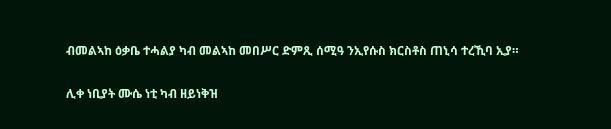ብመልኣከ ዕቃቤ ተሓልያ ካብ መልኣከ መበሥር ድምጺ ሰሚዓ ንኢየሱስ ክርስቶስ ጠኒሳ ተረኺባ ኢያ።

ሊቀ ነቢያት ሙሴ ነቲ ካብ ዘይነቅዝ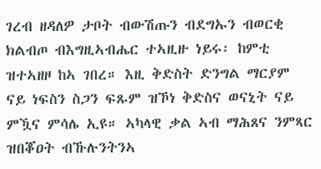ገረብ ዘዳለዎ ታቦት ብውሽጡን ብደግኡን ብወርቂ ክልብጦ ብእግዚኣብሔር ተኣዚዙ ነይሩ፡ ከምቲ ዝተኣዘዞ ከኣ ገበረ። እዚ ቅድስት ድንግል ማርያም ናይ ነፍስን ስጋን ፍጹም ዝኾነ ቅድስና ወናኒት ናይ ምዃና ምሳሌ ኢዩ። ኣካላዊ ቃል ኣብ ማሕጸና ንምጻር ዝበቖዐት ብኹሉንትንኣ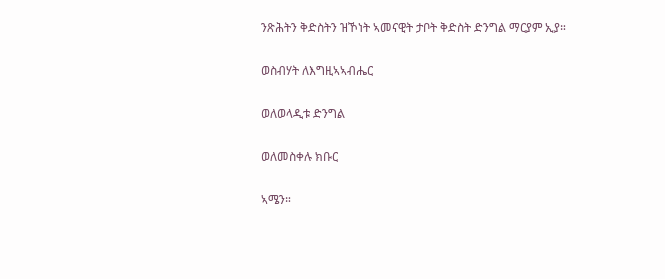ንጽሕትን ቅድስትን ዝኾነት ኣመናዊት ታቦት ቅድስት ድንግል ማርያም ኢያ።

ወስብሃት ለእግዚኣኣብሔር

ወለወላዲቱ ድንግል

ወለመስቀሉ ክቡር

ኣሜን።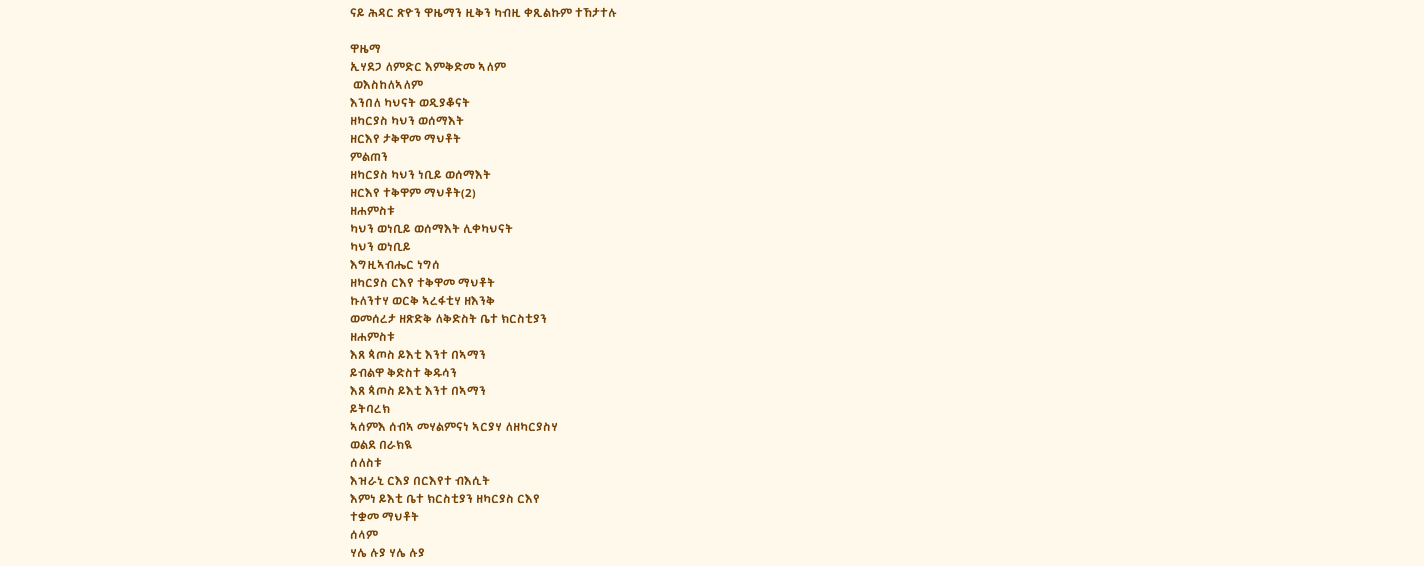ናይ ሕዳር ጽዮን ዋዜማን ዚቅን ካብዚ ቀጺልኩም ተኸታተሉ

ዋዜማ
ኢሃደጋ ለምድር እምቅድመ ኣለም
 ወእስከለኣለም
እንበለ ካህናት ወዲያቆናት
ዘካርያስ ካህን ወሰማእት
ዘርእየ ታቅዋመ ማህቶት
ምልጠን
ዘካርያስ ካህን ነቢይ ወሰማእት
ዘርእየ ተቅዋም ማህቶት(2)
ዘሐምስቱ
ካህን ወነቢይ ወሰማእት ሊቀካህናት
ካህን ወነቢይ
እግዚኣብሔር ነግሰ
ዘካርያስ ርእየ ተቅዋመ ማህቶት
ኩለንተሃ ወርቅ ኣረፋቲሃ ዘእንቅ
ወመሰረታ ዘጽድቅ ለቅድስት ቤተ ክርስቲያን
ዘሐምስቱ
እጸ ጳጦስ ይእቲ እንተ በኣማን
ይብልዋ ቅድስተ ቅዱሳን
እጸ ጳጦስ ይእቲ እንተ በኣማን
ይትባረክ
ኣሰምእ ሰብኣ መሃልምናነ ኣርያሃ ለዘካርያስሃ
ወልደ በራክዪ
ሰለስቱ
እዝራኒ ርእያ በርእየተ ብእሲት
እምነ ይእቲ ቤተ ክርስቲያን ዘካርያስ ርእየ
ተቋመ ማህቶት
ሰላም
ሃሌ ሉያ ሃሌ ሉያ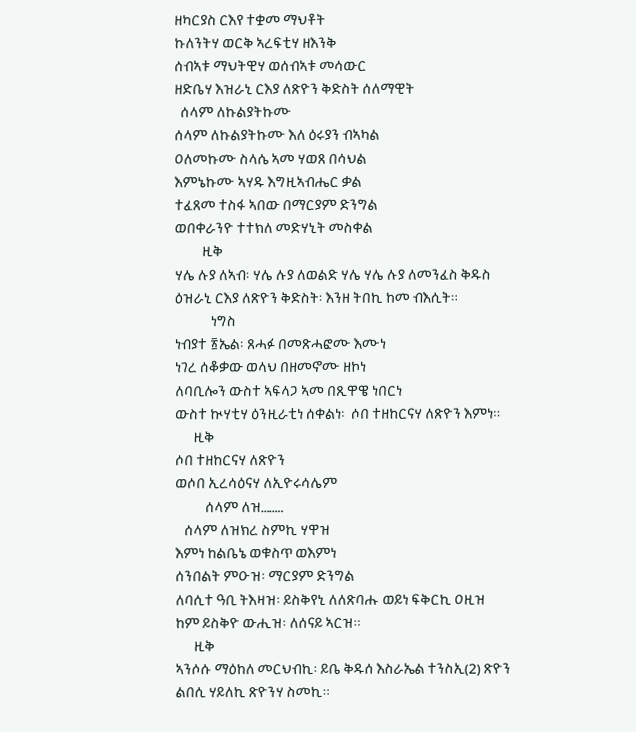ዘካርያስ ርእየ ተቋመ ማህቶት
ኩለንትሃ ወርቅ ኣረፍቲሃ ዘእንቅ
ሰብኣቱ ማህትዊሃ ወሰብኣቱ መሳውር
ዘድቤሃ እዝራኒ ርእያ ለጽዮን ቅድስት ሰለማዊት
  ሰላም ለኩልያትኩሙ
ሰላም ለኩልያትኩሙ እለ ዕሩያን ብኣካል
ዐለመኩሙ ስላሴ ኣመ ሃወጸ በሳህል
እምኔኩሙ ኣሃዱ እግዚኣብሔር ቃል
ተፈጸመ ተስፋ ኣበው በማርያም ድንግል
ወበቀራንዮ ተተክለ መድሃኒት መስቀል
         ዚቅ
ሃሌ ሉያ ለኣብ፡ ሃሌ ሉያ ለወልድ ሃሌ ሃሌ ሉያ ለመንፈስ ቅዱስ
ዕዝራኒ ርእያ ለጽዮን ቅድስት፡ እንዘ ትበኪ ከመ ብእሲት።
            ነግስ
ነብያተ ፳ኤል፡ ጸሓፉ በመጽሓፎሙ እሙነ
ነገረ ሰቆቃው ወላህ በዘመኖሙ ዘኮነ
ለባቢሎን ውስተ ኣፍላጋ ኣመ በጺዋዌ ነበርነ
ውስተ ኲሃቲሃ ዕንዚራቲነ ሰቀልነ፡  ሶበ ተዘከርናሃ ለጽዮን እምነ።
      ዚቅ
ሶበ ተዘከርናሃ ለጽዮን
ወሶበ ኢረሳዕናሃ ለኢዮሩሳሌም
          ሰላም ለዝ……..
   ሰላም ለዝክረ ስምኪ ሃዋዝ
እምነ ከልቤኔ ወቁስጥ ወእምነ
ሰንበልት ምዑዝ፡ ማርያም ድንግል
ለባሲተ ዓቢ ትእዛዝ፡ ይስቅየኒ ለለጽባሑ ወይነ ፍቅርኪ ዐዚዝ
ከም ይስቅዮ ውሒዝ፡ ለሰናይ ኣርዝ።
      ዚቅ
ኣንሶሱ ማዕከለ መርህብኪ፡ ይቤ ቅዱሰ እስራኤል ተንስኢ(2) ጽዮን
ልበሲ ሃይለኪ ጽዮንሃ ስመኪ።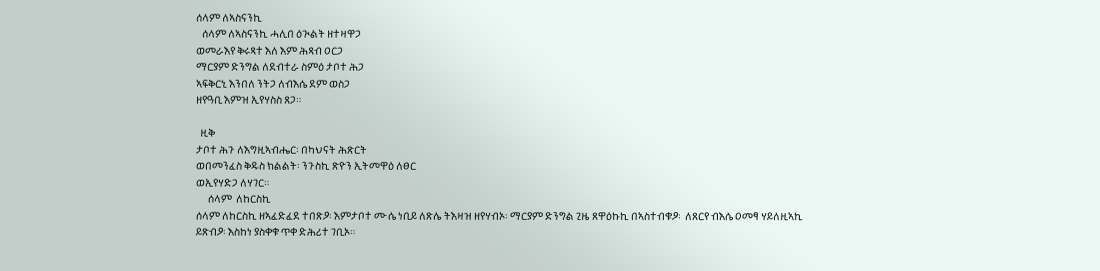ሰላም ለኣስናንኪ
   ሰላም ለኣስናንኪ ሓሊበ ዕጒልት ዘተዛዋጋ
ወመራእየ ቅሩጻተ እለ እም ሕጻብ ዐርጋ
ማርያም ድንግል ለደብተራ ስምዕ ታቦተ ሕጋ
ኣፍቅርኒ እንበለ ንትጋ ለብእሴ ደም ወስጋ
ዘየዓቢ እምዝ ኢየሃስስ ጸጋ።

  ዚቅ
ታቦተ ሕጉ ለእግዚኣብሔር፡ በካህናት ሕጽርት
ወበመንፈስ ቅዱስ ክልልት፡ ንጉስኪ ጽዮን ኢትመዋዕ ለፀር
ወኢየሃድጋ ለሃገር።
      ሰላም  ለከርስኪ
ሰላም ለከርስኪ ዘኣፈድፈደ ተበጽዖ፡ እምታቦተ ሙሴ ነቢይ ለጽሌ ትእዛዝ ዘየሃብኦ፡ ማርያም ድንግል ጊዜ ጸዋዕኩኪ በኣስተብቁዖ፡  ለጸርየ ብእሴ ዐመፃ ሃይለዚኣኪ ይጽብዖ፡ እስከነ ያስቀቁ ጥቀ ድሕሪተ ገቢኦ።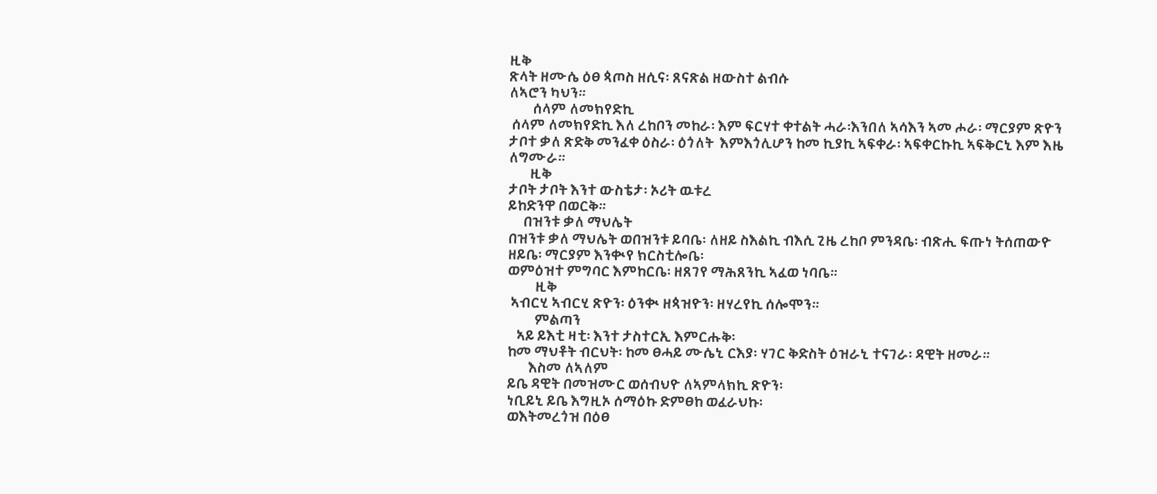ዚቅ
ጽላት ዘሙሴ ዕፀ ጳጦስ ዘሲና፡ ጸናጽል ዘውስተ ልብሱ
ለኣሮን ካህን።
        ሰላም ለመክየድኪ
 ሰላም ለመክየድኪ እለ ረከቦን መከራ፡ እም ፍርሃተ ቀተልት ሓራ፡እንበለ ኣሳእን ኣመ ሖራ፡ ማርያም ጽዮን ታቦተ ቃለ ጽድቅ መንፈቀ ዕስራ፡ ዕጎለት  እምእጎሊሆን ከመ ኪያኪ ኣፍቀራ፡ ኣፍቀርኩኪ ኣፍቅርኒ እም እዜ ለግሙራ።
       ዚቅ
ታቦት ታቦት እንተ ውስቴታ፡ ኦሪት ዉቱረ
ይከድንዋ በወርቅ።
     በዝንቱ ቃለ ማህሌት
በዝንቱ ቃለ ማህሌት ወበዝንቱ ይባቤ፡ ለዘይ ስእልኪ ብእሲ ጊዜ ረከቦ ምንዳቤ፡ ብጽሒ ፍጡነ ትሰጠውዮ ዘይቤ፡ ማርያም እንቊየ ክርስቲሎቤ፡
ወምዕዝተ ምግባር እምከርቤ፡ ዘጸገየ ማሕጸንኪ ኣፈወ ነባቤ።
         ዚቅ
 ኣብርሂ ኣብርሂ ጽዮን፡ ዕንቊ ዘጳዝዮን፡ ዘሃረየኪ ሰሎሞን።
         ምልጣን
   ኣይ ይእቲ ዛቲ፡ እንተ ታስተርኢ እምርሑቅ፡
ከመ ማህቶት ብርህት፡ ከመ ፀሓይ ሙሴኒ ርእያ፡ ሃገር ቅድስት ዕዝራኒ ተናገራ፡ ዳዊት ዘመራ።
       እስመ ለኣለም
ይቤ ዳዊት በመዝሙር ወሰብህዮ ለኣምላክኪ ጽዮን፡
ነቢይኒ ይቤ እግዚኦ ሰማዕኩ ድምፀከ ወፈራህኩ፡
ወእትመረጎዝ በዕፀ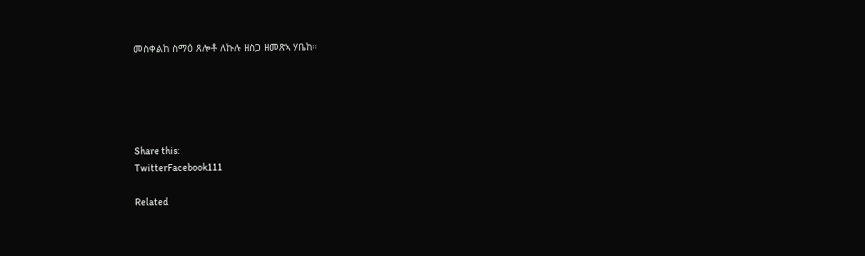መስቀልከ ስማዕ ጸሎቶ ለኩሉ ዘስጋ ዘመጽኣ ሃቤከ።





Share this:
TwitterFacebook111

Related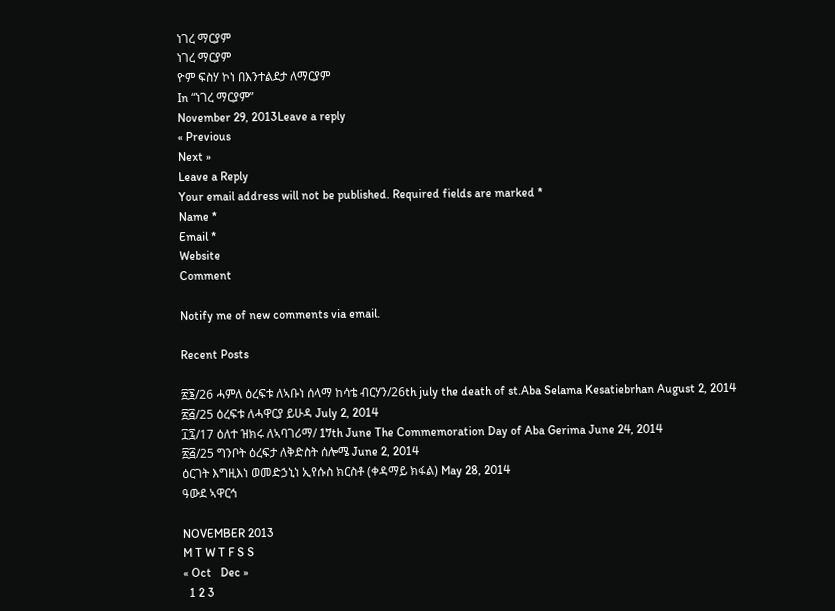ነገረ ማርያም
ነገረ ማርያም
ዮም ፍስሃ ኮነ በእንተልደታ ለማርያም
In “ነገረ ማርያም”
November 29, 2013Leave a reply
« Previous
Next »
Leave a Reply
Your email address will not be published. Required fields are marked *
Name *
Email *
Website
Comment

Notify me of new comments via email.

Recent Posts

፳፮/26 ሓምለ ዕረፍቱ ለኣቡነ ሰላማ ከሳቴ ብርሃን/26th july the death of st.Aba Selama Kesatiebrhan August 2, 2014
፳፭/25 ዕረፍቱ ለሓዋርያ ይሁዳ July 2, 2014
፲፯/17 ዕለተ ዝክሩ ለኣባገሪማ/ 17th June The Commemoration Day of Aba Gerima June 24, 2014
፳፭/25 ግንቦት ዕረፍታ ለቅድስት ሰሎሜ June 2, 2014
ዕርገት እግዚእነ ወመድኃኒነ ኢየሱስ ክርስቶ (ቀዳማይ ክፋል) May 28, 2014
ዓውደ ኣዋርኅ

NOVEMBER 2013
M T W T F S S
« Oct   Dec »
  1 2 3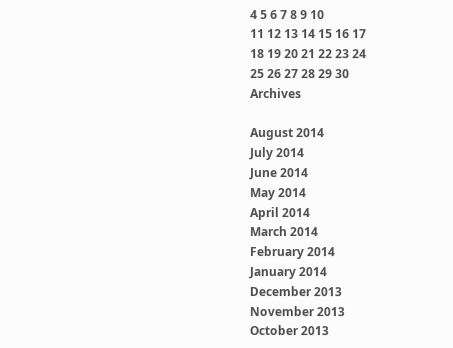4 5 6 7 8 9 10
11 12 13 14 15 16 17
18 19 20 21 22 23 24
25 26 27 28 29 30
Archives

August 2014
July 2014
June 2014
May 2014
April 2014
March 2014
February 2014
January 2014
December 2013
November 2013
October 2013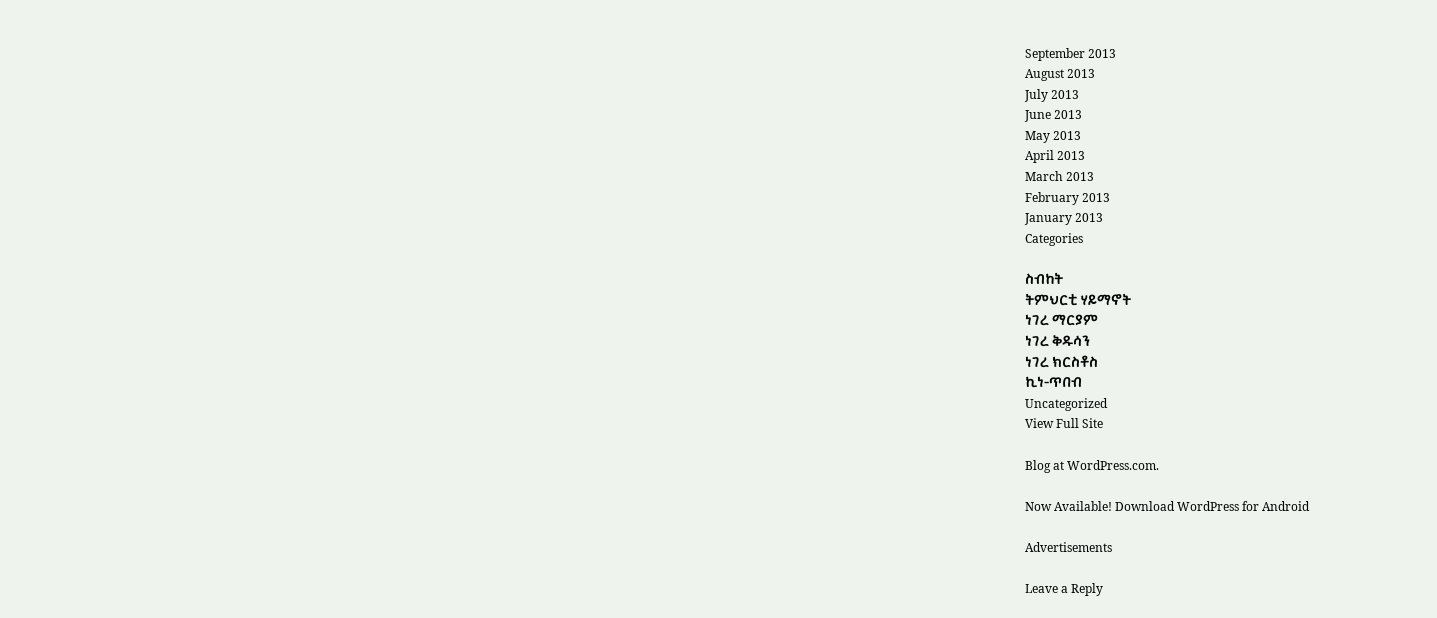September 2013
August 2013
July 2013
June 2013
May 2013
April 2013
March 2013
February 2013
January 2013
Categories

ስብከት
ትምህርቲ ሃይማኖት
ነገረ ማርያም
ነገረ ቅዱሳን
ነገረ ክርስቶስ
ኪነ-ጥበብ
Uncategorized
View Full Site

Blog at WordPress.com.

Now Available! Download WordPress for Android

Advertisements

Leave a Reply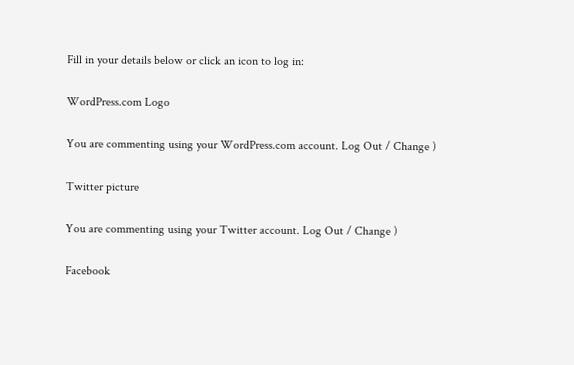Fill in your details below or click an icon to log in:

WordPress.com Logo

You are commenting using your WordPress.com account. Log Out / Change )

Twitter picture

You are commenting using your Twitter account. Log Out / Change )

Facebook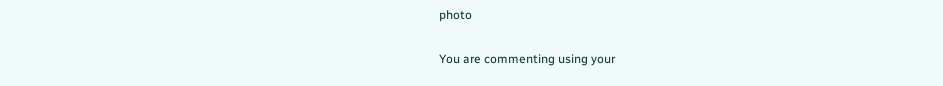photo

You are commenting using your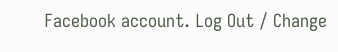Facebook account. Log Out / Change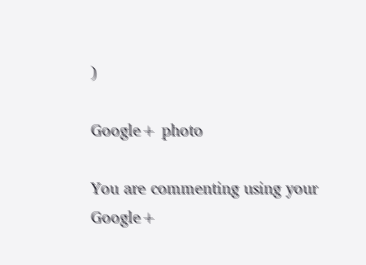)

Google+ photo

You are commenting using your Google+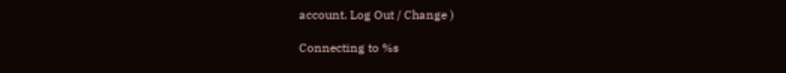account. Log Out / Change )

Connecting to %s